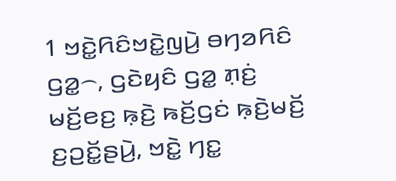1 ꤠꤢꤧ꤭ꤖꤢꤨꤠꤢꤧ꤭ꤜꤣꤧ꤬ ꤋꤚꤤꤖꤢꤨ ꤞꤤ꤭꤮, ꤞꤢꤧꤟꤢꤨ ꤞꤤ꤭ ꤊ꤫ꤢꤦ꤬ ꤗꤢꤩ꤬ꤕꤢ꤬ ꤒ꤫ꤢꤧ꤬ ꤒꤢꤩ꤬ꤞꤢꤦ ꤒ꤫ꤢꤧ꤬ꤗꤢꤩ꤬ ꤢ꤬ꤑꤢꤩ꤭ꤔꤣꤧ꤬, ꤠꤢꤧ꤭ ꤚꤢ꤭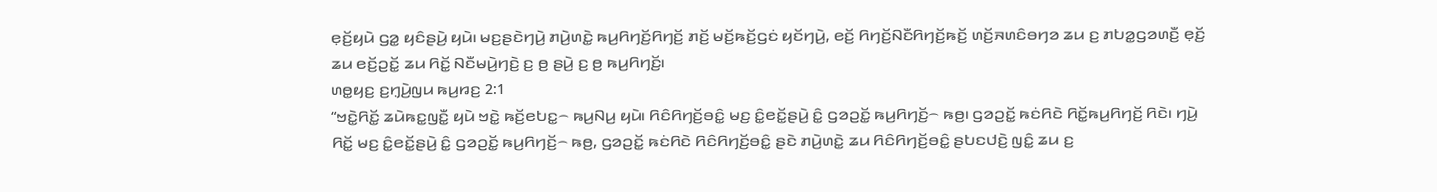ꤕ꤫ꤢꤩ꤬ꤟꤣꤧ ꤞꤤ꤭ ꤟꤢꤨꤔꤣꤧ꤬ ꤟꤣꤧ꤯ ꤗꤢ꤬ꤔꤢꤧꤚꤣꤧ꤬ ꤊꤣꤧ꤬ꤛꤢꤧ꤭ ꤒꤣ꤬ꤖꤚꤢꤩ꤬ꤖꤚꤢꤩ꤬ ꤊꤢꤩ꤬ ꤗꤢꤩ꤬ꤒꤢꤩ꤬ꤞꤢꤦ ꤟꤢꤩꤚꤣꤧ꤬, ꤕꤢꤩ꤬ ꤖꤚꤢꤩ꤬ꤡꤢꤪꤖꤚꤢꤩ꤬ꤒꤢꤩ꤬ ꤛꤢꤩ꤬ꤏꤛꤢꤨꤋꤚꤤ ꤘꤣ ꤢ꤬ ꤊꤝꤤ꤭ꤞꤤꤛꤢꤪ꤬ ꤕ꤫ꤢꤩ꤬ ꤘꤣ ꤕꤢꤩ꤬ꤑꤢꤩ꤭ ꤘꤣ ꤖꤢꤩ꤭ ꤡꤢꤪꤗꤣꤧ꤬ꤚꤢꤧ꤬ ꤢ꤬ ꤥ꤬ ꤔꤣꤧ꤬ ꤢ꤬ ꤥ꤬ ꤒꤣ꤬ꤖꤚꤢꤩ꤬꤯
ꤛꤥ꤭ꤟꤢ꤬ ꤢ꤬ꤚ꤫ꤣꤧ꤬ꤜꤣ ꤒꤣ꤬ꤙꤢ꤬ 2:1
“ꤠꤢꤧ꤭ꤖꤢꤩ꤭ ꤘꤣꤧꤒꤢ꤭ꤜꤢꤪ꤭ ꤟꤣꤧ ꤠꤢꤧ꤭ ꤒꤢꤩ꤬ꤕꤝꤢ꤭꤮ ꤒꤣ꤬ꤡꤣ꤬ ꤟꤣꤧ꤯ ꤖꤢꤨꤖꤚꤢꤩ꤬ꤋꤢꤨ꤭ ꤗꤢ꤬ ꤢꤨ꤭ꤕꤢꤩ꤭ꤔꤣꤧ꤬ ꤢꤨ꤭ ꤞꤤꤑꤢꤩ꤭ ꤒꤣ꤬ꤖꤚꤢꤩ꤬꤮ ꤒꤥ꤬꤯ ꤞꤤꤑꤢꤩ꤭ ꤒꤢꤦꤖꤢꤧ ꤖꤢꤩ꤭ꤒꤣ꤬ꤖꤚꤢꤩ꤬ ꤖꤢꤧ꤯ ꤚꤣꤧ꤬ ꤖꤢꤩ꤭ ꤗꤢ꤬ ꤢꤨ꤭ꤕꤢꤩ꤭ꤔꤣꤧ꤬ ꤢꤨ꤭ ꤞꤤꤑꤢꤩ꤭ ꤒꤣ꤬ꤖꤚꤢꤩ꤬꤮ ꤒꤥ꤬, ꤞꤤꤑꤢꤩ꤭ ꤒꤢꤦꤖꤢꤧ ꤖꤢꤨꤖꤚꤢꤩ꤬ꤋꤢꤨ꤭ ꤔꤢꤧ ꤊꤣꤧ꤬ꤛꤢꤧ꤭ ꤘꤣ ꤖꤢꤨꤖꤚꤢꤩ꤬ꤋꤢꤨ꤭ ꤔꤝꤢꤓꤢꤧ꤬ ꤜꤢꤨ꤭ ꤘꤣ ꤢ꤬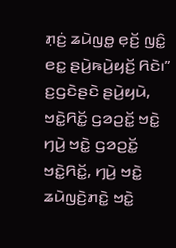ꤊ꤫ꤢꤦ꤬ ꤘꤣꤧꤜꤥ꤭ ꤕ꤫ꤢꤩ꤬ ꤜꤢꤨ꤭ ꤕꤢ꤭ ꤔꤣꤧ꤬ꤒꤣꤧ꤬ꤟꤢꤩ꤬ ꤖꤢꤧ꤯”
ꤢ꤬ꤞꤢꤧꤔꤢꤧ ꤔꤣꤧ꤬ꤟꤣꤧ, ꤠꤢꤧ꤭ꤖꤢꤩ꤭ ꤞꤤꤑꤢꤩ꤭ ꤠꤢꤧ꤭ ꤚꤣꤧ꤬ ꤠꤢꤧ꤭ ꤞꤤꤑꤢꤩ꤭ ꤠꤢꤧ꤭ꤖꤢꤩ꤭, ꤚꤣꤧ꤬ ꤠꤢꤧ꤭ ꤘꤣꤧꤜꤢꤧ꤬ꤊꤢꤧ꤭ ꤠꤢꤧ꤭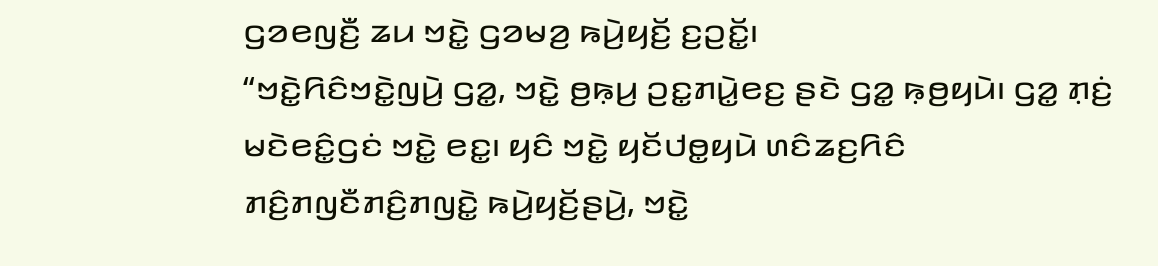ꤞꤤꤕꤜꤢꤪ꤬ ꤘꤣ ꤠꤢꤧ꤭ ꤞꤤꤗꤤ꤬ ꤒꤣꤧ꤬ꤟꤢꤩ꤬ ꤢ꤬ꤑꤢꤩ꤭꤯
“ꤠꤢꤧ꤭ꤖꤢꤨꤠꤢꤧ꤭ꤜꤣꤧ꤬ ꤞꤤ꤭, ꤠꤢꤧ꤭ ꤥ꤬ꤒ꤫ꤣ꤬ ꤑꤢ꤭ꤊꤣꤧ꤭ꤕꤢ꤬ ꤔꤢꤧ ꤞꤤ꤭ ꤒ꤫ꤥ꤬ꤟꤣꤧ꤯ ꤞꤤ꤭ ꤊ꤫ꤢꤦ꤬ ꤗꤢꤧꤕꤢꤨ꤭ꤞꤢꤦ ꤠꤢꤧ꤭ ꤕꤢ꤭꤯ ꤟꤢꤨ ꤠꤢꤧ꤭ ꤟꤢꤩꤓꤥ꤭ꤟꤣꤧ ꤛꤢꤨꤘꤢ꤬ꤖꤢꤨ ꤊꤢꤨ꤬ꤊꤜꤢꤪꤊꤢꤨ꤬ꤊꤜꤢꤧ꤭ ꤒꤣꤧ꤬ꤟꤢꤩ꤬ꤔꤣꤧ꤬, ꤠꤢꤧ꤭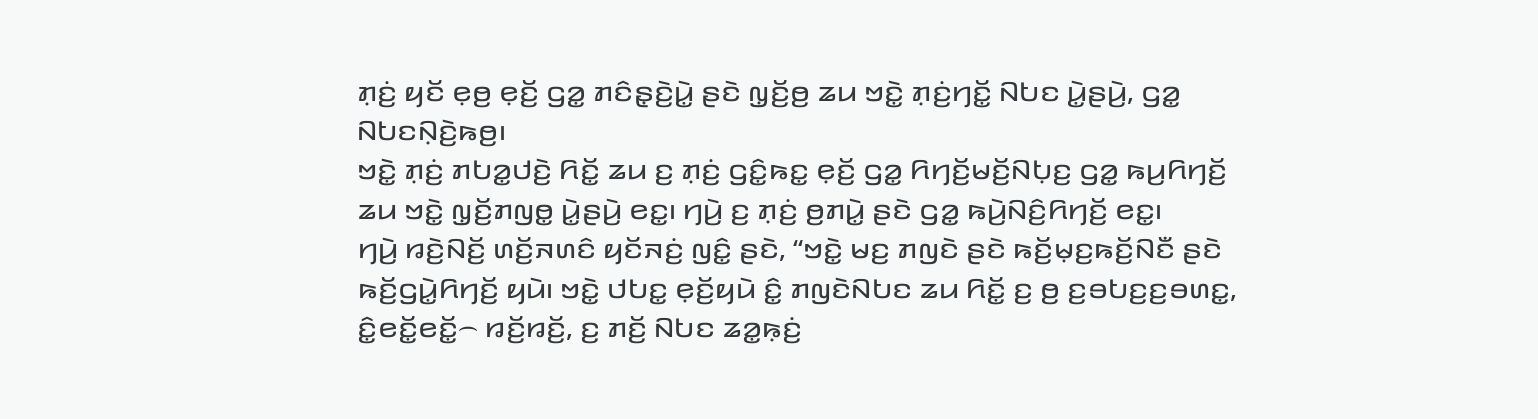ꤊ꤫ꤢꤦ꤬ ꤟꤢꤩ ꤕ꤫ꤥ꤬ ꤕ꤫ꤢꤩ꤬ ꤞꤤ꤭ ꤊꤢꤨꤔ꤫ꤢꤧ꤬ꤣꤧ꤭ ꤔꤢꤧ ꤜ꤫ꤢꤩ꤬ꤥ꤬ ꤘꤣ ꤠꤢꤧ꤭ ꤊ꤫ꤢꤦ꤬ꤚꤢꤩ꤭ ꤡꤝꤢ ꤣꤧ꤭ꤔꤣꤧ꤬, ꤞꤤ꤭ ꤡꤝꤢꤡ꤫ꤢꤧ꤬ꤒꤥ꤬꤯
ꤠꤢꤧ꤭ ꤊ꤫ꤢꤦ꤬ ꤊꤝꤤ꤭ꤓꤢꤧ꤬ ꤖꤢꤩ꤭ ꤘꤣ ꤢ꤬ ꤊ꤫ꤢꤦ꤬ ꤞꤢꤨ꤭ꤒꤢ꤭ ꤕ꤫ꤢꤩ꤬ ꤞꤤ꤭ ꤖꤚꤢꤩ꤬ꤗꤢꤩ꤬ꤡꤝ꤫ꤢ꤬ ꤞꤤ꤭ ꤒꤣ꤬ꤖꤚꤢꤩ꤬ ꤘꤣ ꤠꤢꤧ꤭ ꤜ꤫ꤢꤩ꤬ꤊꤜꤥ꤭ ꤣꤧ꤭ꤔꤣꤧ꤬ ꤕꤢ꤭꤯ ꤚꤣꤧ꤬ ꤢ꤬ ꤊ꤫ꤢꤦ꤬ ꤥ꤬ꤊꤣꤧ꤭ ꤔꤢꤧ ꤞꤤ꤭ ꤒꤣꤧ꤬ꤡꤢꤨ꤬ꤖꤚꤢꤩ꤬ ꤕꤢ꤭꤯
ꤚꤣꤧ꤬ ꤙꤢꤧ꤬ꤡꤢꤩ꤬ ꤛꤢꤩ꤬ꤏꤛꤢꤨ ꤟꤢꤩꤏꤢꤦ꤬ ꤜꤢꤨ꤭ ꤔꤢꤧ, “ꤠꤢꤧ꤭ ꤗꤢ꤬ ꤊꤜꤢꤧ ꤔꤢꤧ ꤒꤢꤩ꤬ꤗ꤫ꤢ꤬ꤒꤢꤩ꤬ꤡꤢꤪ ꤔꤢꤧ ꤒꤢꤩ꤬ꤞꤣꤧ꤭ꤖꤚꤢꤩ꤬ ꤟꤣꤧ꤯ ꤠꤢꤧ꤭ ꤓꤝꤢ꤭ ꤕ꤫ꤢꤩ꤬ꤟꤣꤧ ꤢꤨ꤭ ꤊꤜꤢꤧꤡꤝꤢ ꤘꤣ ꤖꤢꤩ꤭ ꤢ꤬ ꤥ꤬ ꤢ꤬ꤋꤝꤢ꤬ꤢ꤬ꤋꤛꤢ꤭, ꤢꤨ꤭ꤕꤢꤩ꤭ꤕꤢꤩ꤭꤮ ꤙꤢꤩ꤬ꤙꤢꤩ꤬, ꤢ꤬ ꤊꤢꤩ꤬ ꤡꤝꤢ ꤘꤤ꤭ꤒ꤫ꤢꤦ꤬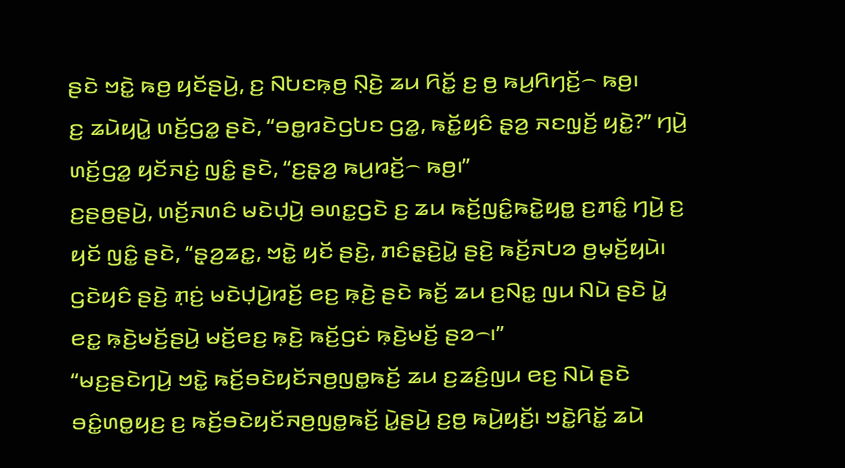ꤔꤢꤧ ꤠꤢꤧ꤭ ꤒꤥ꤬ ꤟꤢꤩꤔꤣꤧ꤬, ꤢ꤬ ꤡꤝꤢꤒ꤫ꤥ꤬ ꤡ꤫ꤢꤧ꤬ ꤘꤣ ꤖꤢꤩ꤭ ꤢ꤬ ꤥ꤬ ꤒꤣ꤬ꤖꤚꤢꤩ꤬꤮ ꤒꤥ꤬꤯
ꤢ꤬ ꤘꤣꤧꤟꤣꤧ꤭ ꤛꤢꤩ꤬ꤞꤤ꤭ ꤔꤢꤧ, “ꤋꤥ꤭ꤙꤢꤧꤞꤝꤢ ꤞꤤ꤭, ꤒꤢꤩ꤭ꤟꤢꤨ ꤔ꤫ꤤ꤬ ꤏꤢꤜ꤫ꤢꤩ꤬ ꤟꤢꤧ꤭?” ꤚꤣꤧ꤬ ꤛꤢꤩ꤬ꤞꤤ꤭ ꤟꤢꤩꤏꤢꤦ꤬ ꤜꤢꤨ꤭ ꤔꤢꤧ, “ꤢ꤬ꤔ꤫ꤤ꤬ ꤒꤣ꤬ꤙꤢꤩ꤬꤮ ꤒꤥ꤬꤯”
ꤢ꤬ꤔꤥ꤬ꤔꤣꤧ꤬, ꤛꤢꤩ꤬ꤏꤛꤢꤨ ꤗꤢꤧꤓ꤫ꤣꤧ꤬ ꤋꤛꤢ꤭ꤞꤢꤧ ꤢ꤬ ꤘꤣ ꤒꤢꤩ꤬ꤜꤢꤨ꤭ꤒꤢꤧ꤭ꤟꤥ꤭ ꤢ꤬ꤊꤢꤨ꤭ ꤚꤣꤧ꤬ ꤢ꤬ ꤟꤢꤩ ꤜꤢꤨ꤭ ꤔꤢꤧ, “ꤔ꤫ꤤ꤬ꤘꤢ꤭, ꤠꤢꤧ꤭ ꤟꤢꤩ ꤔꤢꤧ꤬, ꤊꤢꤨꤔ꤫ꤢꤧ꤬ꤣꤧ꤭ ꤔꤢꤧ꤬ ꤒꤢꤩ꤬ꤏꤝꤤ ꤥ꤬ꤗ꤫ꤢꤩ꤬ꤟꤣꤧ꤯ ꤞꤢꤧꤟꤢꤨ ꤔꤢꤧ꤬ ꤊ꤫ꤢꤦ꤬ ꤗꤢꤧꤓ꤫ꤣꤧ꤬ꤙꤢꤩ꤬ ꤕꤢ꤬ ꤒ꤫ꤢꤧ꤬ ꤔꤢꤧ ꤒꤢꤩ꤬ ꤘꤣ ꤢ꤬ꤡꤢ꤭ ꤜꤣ ꤡꤣꤧ ꤔꤢꤧ ꤣꤧ꤭ ꤕꤢ꤭ ꤒ꤫ꤢꤧ꤬ꤗꤢꤩ꤬ꤔꤣꤧ꤬ ꤗꤢꤩ꤬ꤕꤢ꤬ ꤒ꤫ꤢꤧ꤬ ꤒꤢꤩ꤬ꤞꤢꤦ ꤒ꤫ꤢꤧ꤬ꤗꤢꤩ꤬ ꤔꤤ꤮꤯”
“ꤗꤢ꤬ꤔꤢꤧꤚꤣꤧ꤬ ꤠꤢꤧ꤭ ꤒꤢꤩ꤬ꤋꤢꤧꤟꤢꤩꤏꤥ꤬ꤜꤥ꤭ꤒꤢꤩ꤬ ꤘꤣ ꤢ꤬ꤘꤢꤨ꤬ꤜꤣ ꤕꤢ꤬ ꤡꤣꤧ ꤔꤢꤧ ꤋꤢꤨ꤭ꤛꤥ꤭ꤟꤢ꤬ ꤢ꤬ ꤒꤢꤩ꤬ꤋꤢꤧꤟꤢꤩꤏꤥ꤬ꤜꤥ꤭ꤒꤢꤩ꤬ ꤣꤧ꤭ꤔꤣꤧ꤬ ꤢ꤬ꤥ꤬ ꤒꤣꤧ꤬ꤟꤢꤩ꤬꤯ ꤠꤢꤧ꤭ꤖꤢꤩ꤭ ꤘꤣꤧ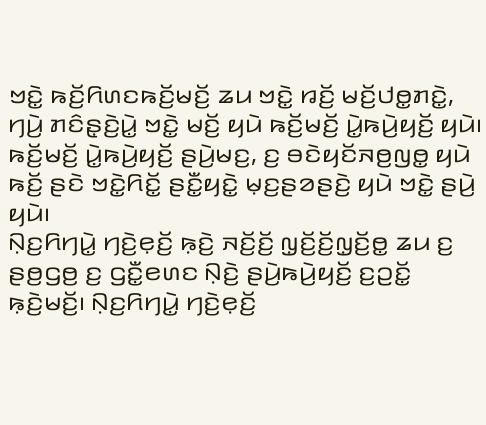ꤠꤢꤧ꤭ ꤒꤢꤩ꤬ꤖꤛꤢꤒꤢꤩ꤬ꤗꤢꤩ꤬ ꤘꤣ ꤠꤢꤧ꤭ ꤙꤢꤩ꤬ ꤗꤢꤩ꤬ꤓꤥ꤭ꤊꤢꤧ꤭, ꤚꤣꤧ꤬ ꤊꤢꤨꤔ꤫ꤢꤧ꤬ꤣꤧ꤭ ꤠꤢꤧ꤭ ꤗꤢꤩ꤬ ꤟꤣꤧ ꤒꤢꤩ꤬ꤗꤢꤩ꤬ ꤣꤧ꤭ꤒꤣꤧ꤬ꤟꤢꤩ꤬ ꤟꤣꤧ꤯ ꤒꤢꤩ꤬ꤗꤢꤩ꤬ ꤣꤧ꤭ꤒꤣꤧ꤬ꤟꤢꤩ꤬ ꤔꤣꤧ꤬ꤗꤢ꤬, ꤢ꤬ ꤋꤢꤧꤟꤢꤩꤏꤥ꤬ꤜꤥ꤭ ꤟꤣꤧ ꤒꤢꤩ꤬ ꤔꤢꤧ ꤠꤢꤧ꤭ꤖꤢꤩ꤭ ꤔꤢꤪ꤭ꤟꤢꤧ꤭ ꤗ꤫ꤢ꤬ꤔꤤꤔꤢꤧ꤬ ꤟꤣꤧ ꤠꤢꤧ꤭ ꤔꤣꤧ꤬ ꤟꤣꤧ꤯
ꤡ꤫ꤢ꤬ꤖꤚꤣꤧ꤭ ꤚꤢꤧ꤬ꤕ꤫ꤢꤩ꤬ ꤒ꤫ꤢꤧ꤬ ꤏꤢꤩ꤬ꤢꤩ꤬ ꤜ꤫ꤢꤩ꤬ꤢꤩ꤬ꤜ꤫ꤢꤩ꤬ꤥ꤭ ꤘꤣ ꤢ꤬ ꤔꤥ꤬ꤞꤥ꤬ ꤢ꤬ ꤞꤢꤪ꤭ꤕꤛꤢ ꤡ꤫ꤢꤧ꤬ ꤔꤣꤧ꤬ꤒꤣꤧ꤬ꤟꤢꤩ꤬ ꤢ꤬ꤑꤢꤩ꤭ ꤒ꤫ꤢꤧ꤬ꤗꤢꤩ꤬꤯ ꤡ꤫ꤢ꤬ꤖꤚꤣꤧ꤭ ꤚꤢꤧ꤬ꤕ꤫ꤢꤩ꤬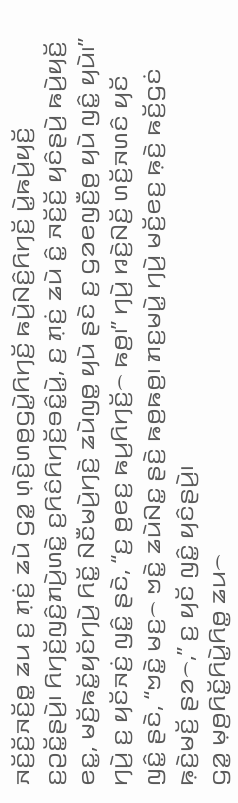ꤏꤢꤩ꤬ꤢꤩ꤬ꤏꤢꤩ꤬ꤥ꤭ ꤘꤣ ꤢ꤬ ꤊ꤫ꤢꤦ꤬ ꤘꤣꤧ ꤞꤤ꤭ ꤛ꤫ꤢꤧ꤬ꤛꤥ꤬ꤞꤣꤧ꤭ꤖꤚꤢꤩ꤬ ꤒꤣꤧ꤬ꤡꤢꤨ꤬ꤖꤚꤢꤩ꤬ ꤣꤧ꤭ꤒꤣꤧ꤬ꤟꤢꤩ꤬ ꤢ꤬ꤑꤢꤩ꤭ꤔꤣꤧ꤬꤯ ꤖꤚꤢꤩ꤬ꤜꤢꤨ꤬ꤊꤣꤧ꤬ꤛꤢꤧ꤭ ꤢ꤬ꤖꤢꤨꤖꤚꤢꤩ꤬ꤋꤢꤨ꤭ꤣꤧ꤭, ꤢ꤬ ꤊ꤫ꤢꤦ꤬ ꤘꤣꤧ ꤢꤨ꤭ ꤏꤢꤩ꤬ꤢꤩ꤬ ꤟꤢꤨꤔꤣꤧ꤬ ꤒꤣꤧ꤬ꤟꤢꤩ꤬ ꤕꤢ꤭, ꤗꤢꤩ꤬ꤒꤢꤩ꤭ꤟꤢꤩꤚꤣꤧ꤬ ꤖꤢꤩ꤭ ꤡꤢꤪꤗꤣꤧ꤬ꤚꤢꤧ꤬ ꤘꤣꤧꤜꤥ꤭ ꤟꤣꤧ ꤔꤢꤧ ꤢ꤬ ꤞꤤꤕꤜꤢꤪ꤬ꤥ꤬ ꤟꤣꤧ ꤜꤢꤨ꤭ ꤟꤣꤧ꤯”
ꤚꤣꤧ꤬ ꤢ꤬ ꤟꤢꤩꤏꤢꤦ꤬ ꤜꤢꤨ꤭ ꤔꤢꤧ, “ꤢ꤬ ꤥ꤬ꤕꤢ꤬ ꤒꤣ꤬ꤖꤚꤢꤩ꤬꤮ ꤒꤥ꤬꤯” ꤚꤣꤧ꤬ ꤙꤢꤧ꤬ꤡꤢꤩ꤬ ꤛꤢꤩ꤬ꤏꤛꤢꤨ ꤟꤢꤩ ꤜꤢꤨ꤭ ꤔꤢꤧ, “ꤠꤢꤧ꤭ ꤗꤢ꤬꤮ ꤠꤢꤧ꤭ ꤘꤣꤧꤡꤢ꤭ ꤔꤢꤧ꤬ ꤒꤥ꤬ꤒꤥ꤬꤯ ꤊꤢ꤬ꤗꤣꤧ꤭ ꤚꤣꤧ꤬ ꤗꤢꤩ꤬ꤕꤢ꤬ ꤒ꤫ꤢꤧ꤬ ꤒꤢꤩ꤬ꤞꤢꤦ ꤒ꤫ꤢꤧ꤬ꤗꤢꤩ꤬ ꤔꤤ꤮,” ꤢ꤬ ꤟꤢꤩ ꤜꤢꤨ꤭ ꤟꤢꤨꤔꤣꤧ꤬꤯
ꤞꤤ꤭ ꤗ꤫ꤥ꤬ꤖꤢꤩ꤭ꤖꤣꤧ꤭ꤖꤥ꤭ ꤘꤣ꤮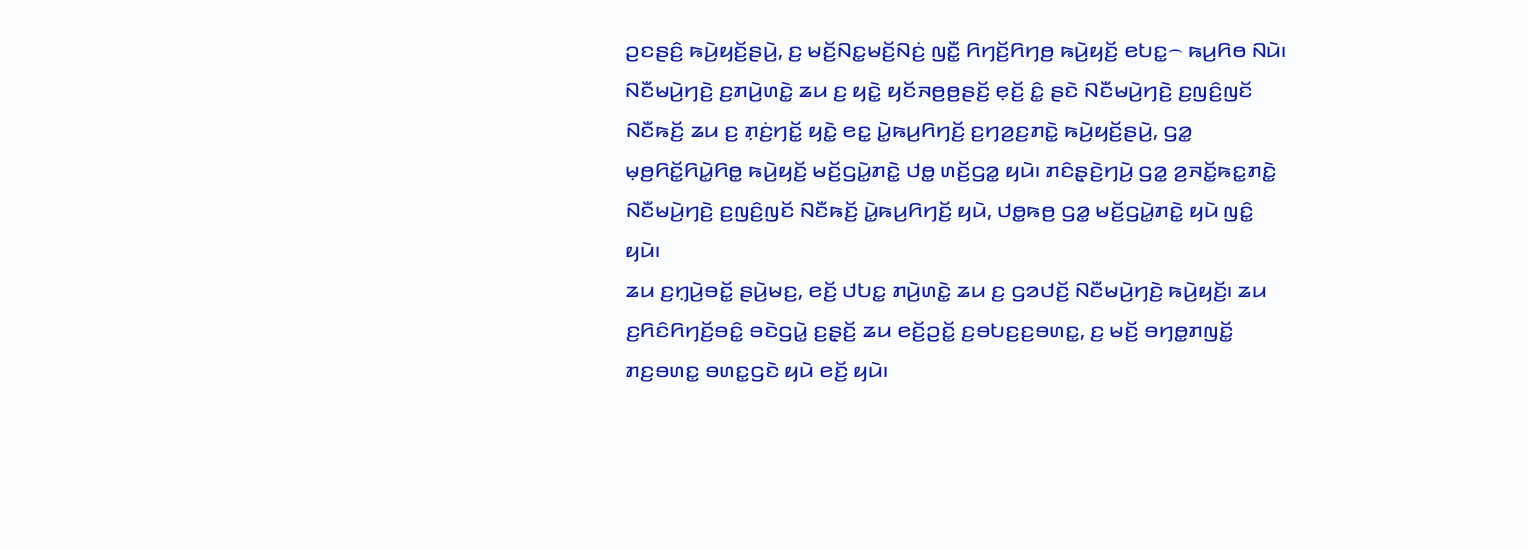ꤑꤢꤔꤢꤨ꤬ ꤒꤣꤧ꤬ꤟꤢꤩ꤬ꤔꤣꤧ꤬, ꤢ꤬ ꤗꤢꤩ꤬ꤡꤢ꤭ꤗꤢꤩ꤬ꤡꤢꤦ꤬ ꤜꤢꤪ꤭ ꤖꤚꤢꤩ꤬ꤖꤚꤥ꤬ ꤒꤣꤧ꤬ꤟꤢꤩ꤬ ꤕꤝꤢ꤭꤮ ꤒꤣ꤬ꤖꤥ ꤡꤣꤧ꤯ ꤡꤢꤪꤗꤣꤧ꤬ꤚꤢꤧ꤬ ꤢ꤬ꤊꤣꤧ꤬ꤛꤢꤧ꤭ ꤘꤣ ꤢ꤬ ꤟꤢꤧ꤭ ꤟꤢꤩꤏꤥ꤬ꤥ꤬ꤔꤢꤩ꤬ ꤕ꤫ꤢꤩ꤬ ꤢꤨ꤭ ꤔꤢꤧ ꤡꤢꤪꤗꤣꤧ꤬ꤚꤢꤧ꤬ ꤢ꤬ꤜꤢꤨ꤬ꤜꤢꤩ ꤡꤢꤪꤒꤢꤩ꤬ ꤘꤣ ꤢ꤬ ꤊ꤫ꤢꤦ꤬ꤚꤢꤩ꤭ ꤟꤢꤧ꤭ ꤕꤢ꤭ ꤣꤧ꤭ꤒꤣ꤬ꤖꤚꤢꤩ꤬ ꤢ꤬ꤚꤤ꤬ꤢ꤬ꤊꤢꤧ꤭ ꤒꤣꤧ꤬ꤟꤢꤩ꤬ꤔꤣꤧ꤬, ꤞꤤ꤭ ꤗ꤫ꤥ꤬ꤖꤢꤩ꤭ꤖꤣꤧ꤭ꤖꤥ꤭ ꤒꤣꤧ꤬ꤟꤢꤩ꤬ ꤗꤢꤩ꤬ꤞꤣꤧ꤭ꤊꤢꤧ꤭ ꤓꤥ꤭ ꤛꤢꤩ꤬ꤞꤤ꤭ ꤟꤣꤧ꤯ ꤊꤢꤨꤔ꤫ꤢꤧ꤬ꤚꤣꤧ꤬ ꤞꤤ꤭ ꤤ꤬ꤏꤢꤩ꤭ꤒꤢ꤭ꤊꤢꤧ꤭ ꤡꤢꤪꤗꤣꤧ꤬ꤚꤢꤧ꤬ ꤢ꤬ꤜꤢꤨ꤬ꤜꤢꤩ ꤡꤢꤪꤒꤢꤩ꤬ ꤣꤧ꤭ꤒꤣ꤬ꤖꤚꤢꤩ꤬ ꤟꤣꤧ, ꤓꤥ꤭ꤒꤥ꤬ ꤞꤤ꤭ ꤗꤢꤩ꤬ꤞꤣꤧ꤭ꤊꤢꤧ꤭ ꤟꤣꤧ ꤜꤢꤨ꤭ ꤟꤣꤧ꤯
ꤘꤣ ꤢ꤬ꤚ꤫ꤣꤧ꤬ꤋꤢꤩ꤭ ꤔꤣꤧ꤬ꤗꤢ꤬, ꤕꤢꤩ꤬ ꤓꤝꤢ꤭ ꤊꤣꤧ꤬ꤛꤢꤧ꤭ ꤘꤣ ꤢ꤬ ꤞꤤꤓꤢꤩ꤬ ꤡꤢꤪꤗꤣꤧ꤬ꤚꤢꤧ꤬ ꤒꤣꤧ꤬ꤟꤢꤩ꤬꤯ ꤘꤣ ꤢ꤬ꤖꤢꤨꤖꤚꤢꤩ꤬ꤋꤢꤨ꤭ ꤋꤢꤧꤞꤣꤧ꤭ ꤢ꤬ꤔ꤫ꤢꤩ꤬ ꤘꤣ ꤕꤢꤩ꤬ꤑꤢꤩ꤭ ꤢ꤬ꤋꤝꤢ꤬ꤢ꤬ꤋꤛꤢ꤭, ꤢ꤬ ꤗꤢꤩ꤬ ꤋꤚꤥ꤭ꤊꤜꤢꤩ꤭ ꤊꤢ꤬ꤋꤛꤢ꤭ ꤋꤛꤢ꤭ꤞꤢꤧ ꤟꤣꤧ ꤕꤢꤩ꤬ ꤟꤣꤧ꤯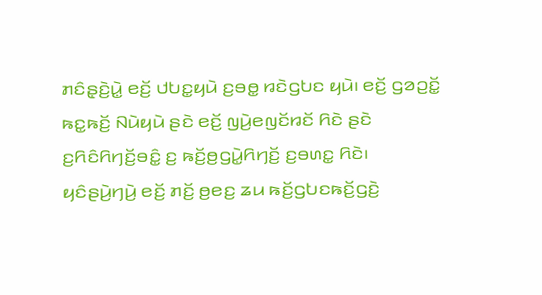ꤊꤢꤨꤔ꤫ꤢꤧ꤬ꤣꤧ꤭ ꤕꤢꤩ꤬ ꤓꤝꤢ꤭ꤟꤣꤧ ꤢ꤬ꤋꤥ꤭ ꤙꤢꤧꤞꤝꤢ ꤟꤣꤧ꤯ ꤕꤢꤩ꤬ ꤞꤤꤑꤢꤩ꤭ ꤒꤢ꤭ꤒꤢꤩ꤬ ꤡꤣꤧꤟꤣꤧ ꤔꤢꤧ ꤕꤢꤩ꤬ ꤜꤣꤧ꤬ꤕꤜꤢꤩꤙꤢꤩ ꤖꤢꤧ ꤔꤢꤧ ꤢ꤬ꤖꤢꤨꤖꤚꤢꤩ꤬ꤋꤢꤨ꤭ ꤢ꤬ ꤒꤢꤩ꤬ꤥ꤬ꤞꤣꤧ꤭ꤖꤚꤢꤩ꤬ ꤢ꤬ꤋꤛꤢ꤭ ꤖꤢꤧ꤯
ꤟꤢꤨꤔꤣꤧ꤬ꤚꤣꤧ꤬ ꤕꤢꤩ꤬ ꤊꤢꤩ꤬ ꤥ꤬ꤕꤢ꤬ ꤘꤣ ꤒꤢꤩ꤬ꤞꤝꤢꤒꤢꤩ꤬ꤞꤢꤧ꤬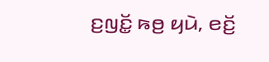ꤢ꤬ꤜꤢꤩ꤭ ꤒꤥ꤬ ꤟꤣꤧ, ꤕꤢꤩ꤬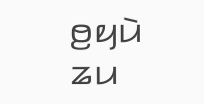ꤥ꤬ꤟꤣꤧ ꤘꤣ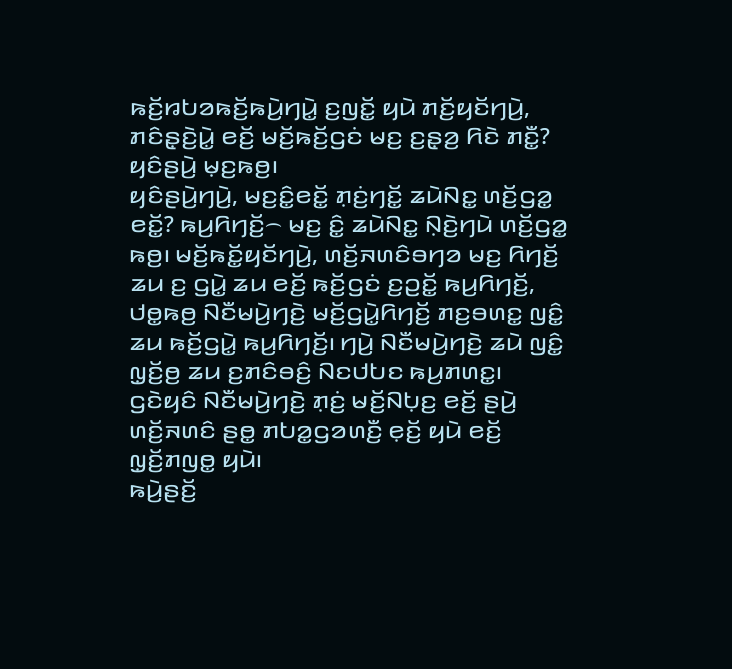ꤒꤢꤩ꤬ꤙꤝꤤꤒꤢꤩ꤬ꤒꤣꤧ꤬ꤚꤣꤧ꤭ ꤢ꤬ꤜꤢꤩ꤭ ꤟꤣꤧ ꤊꤢꤩ꤬ꤟꤢꤩꤚꤣꤧ꤬, ꤊꤢꤨꤔ꤫ꤢꤧ꤬ꤣꤧ꤭ ꤕꤢꤩ꤬ ꤗꤢꤩ꤬ꤒꤢꤩ꤬ꤞꤢꤦ ꤗꤢ꤬ ꤢ꤬ꤔ꤫ꤤ꤬ ꤖꤢꤧ ꤊꤢꤪ꤭? ꤟꤢꤨꤔꤣꤧ꤬ ꤗ꤫ꤢ꤬ꤒꤥ꤬꤯
ꤟꤢꤨꤔꤣꤧ꤬ꤚꤣꤧ꤬, ꤗꤢ꤬ꤢꤨ꤭ꤕꤢꤩ꤭ ꤊ꤫ꤢꤦ꤬ꤚꤢꤩ꤭ ꤘꤣꤧꤡꤢ꤭ ꤛꤢꤩ꤬ꤞꤤ꤭ ꤕꤢꤩ꤭? ꤒꤣ꤬ꤖꤚꤢꤩ꤬꤮ ꤗꤢ꤬ ꤢꤨ꤭ ꤘꤣꤧꤡꤢ꤭ ꤡ꤫ꤢꤧ꤬ꤚꤣꤧ ꤛꤢꤩ꤬ꤞꤤ꤭ ꤒꤥ꤬꤯ ꤗꤢꤩ꤬ꤒꤢꤩ꤭ꤟꤢꤩꤚꤣꤧ꤬, ꤛꤢꤩ꤬ꤏꤛꤢꤨꤋꤚꤤ ꤗꤢ꤬ ꤖꤚꤢꤩ꤬ ꤘꤣ ꤢ꤬ ꤞꤣꤧ꤭ ꤘꤣ ꤕꤢꤩ꤬ ꤒꤢꤩ꤬ꤞꤢꤦ ꤢ꤬ꤑꤢꤩ꤭ ꤒꤣ꤬ꤖꤚꤢꤩ꤬, ꤓꤥ꤭ꤒꤥ꤬ ꤡꤢꤪꤗꤣꤧ꤬ꤚꤢꤧ꤬ ꤗꤢꤩ꤬ꤞꤣꤧ꤭ꤖꤚꤢꤩ꤬ ꤊꤢ꤬ꤋꤛꤢ꤭ ꤜꤢꤨ꤭ ꤘꤣ ꤒꤢꤩ꤬ꤞꤣꤧ꤭ ꤒꤣ꤬ꤖꤚꤢꤩ꤬꤯ ꤚꤣꤧ꤬ ꤡꤢꤪꤗꤣꤧ꤬ꤚꤢꤧ꤬ ꤘꤣꤧ ꤜꤢꤨ꤭ ꤜ꤫ꤢꤩ꤬ꤥ꤬ ꤘꤣ ꤢ꤬ꤊꤢꤨꤋꤢꤨ꤬ ꤡꤢꤓꤝꤢ ꤒꤣ꤬ꤊꤛꤢ꤭꤯ ꤞꤢꤧꤟꤢꤨ ꤡꤢꤪꤗꤣꤧ꤬ꤚꤢꤧ꤬ ꤊ꤫ꤢꤦ꤬ ꤗꤢꤩ꤬ꤡꤝ꤫ꤢ꤬ ꤕꤢꤩ꤬ ꤔꤣꤧ꤬ ꤛꤢꤩ꤬ꤏꤛꤢꤨ ꤔꤥ꤭ ꤊꤝꤤ꤭ꤞꤤꤛꤢꤪ꤬ ꤕ꤫ꤢꤩ꤬ ꤟꤣꤧ ꤕꤢꤩ꤬ ꤜ꤫ꤢꤩ꤬ꤊꤜꤥ꤭ ꤟꤣꤧ꤯
ꤒꤣꤧ꤬ꤔꤢꤩ꤬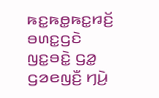ꤒꤢ꤭ꤒꤥ꤭ꤒꤢ꤭ꤙꤢꤩ꤬ ꤋꤛꤢ꤭ꤞꤢꤧ ꤜꤢ꤭ꤋꤢꤧ꤭ ꤞꤤ꤭ ꤞꤤꤕꤜꤢꤪ꤬ ꤚꤣꤧ꤬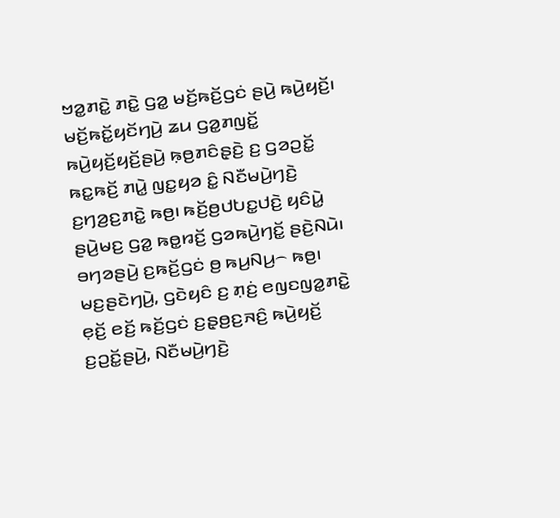ꤠꤤ꤭ꤊꤢꤧ꤭ ꤊꤢꤧ꤭ ꤞꤤ꤭ ꤗꤢꤩ꤬ꤒꤢꤩ꤬ꤞꤢꤦ ꤔꤣꤧ꤬ ꤒꤣꤧ꤬ꤟꤢꤩ꤬꤯ ꤗꤢꤩ꤬ꤒꤢꤩ꤭ꤟꤢꤩꤚꤣꤧ꤬ ꤘꤣ ꤞꤤ꤭ꤊꤜꤢꤩ꤭ ꤒꤣꤧ꤬ꤟꤢꤩ꤬ꤟꤢꤩ꤬ꤔꤣꤧ꤬ ꤒ꤫ꤥ꤬ꤊꤢꤨꤔ꤫ꤢꤧ꤬ ꤢ꤬ ꤞꤤꤑꤢꤩ꤭ ꤒꤢ꤭ꤒꤢꤩ꤬ ꤊꤣꤧ꤭ ꤜꤢ꤭ꤟꤤ ꤢꤨ꤭ ꤡꤢꤪꤗꤣꤧ꤬ꤚꤢꤧ꤬ ꤢ꤬ꤚꤤ꤬ꤢ꤬ꤊꤢꤧ꤭ ꤒꤥ꤬꤯ ꤒꤢꤩ꤬ꤥ꤬ꤓꤝꤢ꤭ꤓꤢꤧ꤬ ꤟꤢꤨꤣꤧ꤭ ꤔꤣꤧ꤬ꤗꤢ꤬ ꤞꤤ꤭ ꤒꤥ꤭ꤙꤢꤩ꤬ ꤞꤤꤒꤣꤧ꤬ꤚꤢꤩ꤭ ꤔꤢꤧ꤬ꤡꤣꤧ꤯
ꤋꤚꤤꤔꤣꤧ꤬ ꤢ꤬ꤒꤢꤩ꤬ꤞꤢꤦ ꤥ꤬ ꤒꤣ꤬ꤡꤣ꤬꤮ ꤒꤥ꤬꤯ ꤗꤢ꤬ꤔꤢꤧꤚꤣꤧ꤬, ꤞꤢꤧꤟꤢꤨ ꤢ꤬ ꤊ꤫ꤢꤦ꤬ ꤕꤜꤢꤜꤤ꤭ꤊꤢꤧ꤭ ꤕ꤫ꤢꤩ꤬ ꤕꤢꤩ꤬ ꤒꤢꤩ꤬ꤞꤢꤦ ꤢ꤬ꤔ꤫ꤥ꤬ꤢ꤬ꤏꤢꤨ꤬ ꤒꤣꤧ꤬ꤟꤢꤩ꤬ ꤢ꤬ꤑꤢꤩ꤭ꤔꤣꤧ꤬, ꤡꤢꤪꤗꤣꤧ꤬ꤚꤢꤧ꤬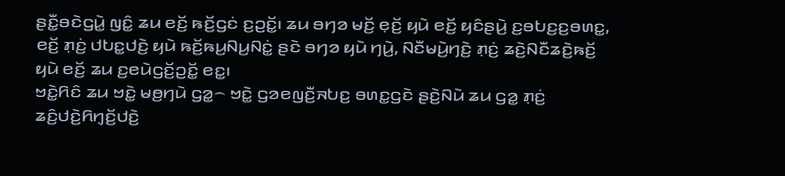ꤔꤢꤪ꤭ꤋꤢꤧꤞꤣꤧ꤭ ꤜꤢꤨ꤭ ꤘꤣ ꤕꤢꤩ꤬ ꤒꤢꤩ꤬ꤞꤢꤦ ꤢ꤬ꤑꤢꤩ꤭꤯ ꤘꤣ ꤋꤚꤤ ꤗꤢꤩ꤬ ꤕ꤫ꤢꤩ꤬ ꤟꤣꤧ ꤕꤢꤩ꤬ ꤟꤢꤨꤔꤣꤧ꤬ ꤢ꤬ꤋꤝꤢ꤬ꤢ꤬ꤋꤛꤢ꤭, ꤕꤢꤩ꤬ ꤊ꤫ꤢꤦ꤬ ꤓꤝꤢ꤭ꤓꤢꤧ꤬ ꤟꤣꤧ ꤒꤢꤩ꤬ꤒꤣ꤬ꤡꤣ꤬ꤡꤢꤦ꤭ ꤔꤢꤧ ꤋꤚꤤ ꤟꤣꤧ ꤚꤣꤧ꤬, ꤡꤢꤪꤗꤣꤧ꤬ꤚꤢꤧ꤬ ꤊ꤫ꤢꤦ꤬ ꤘꤢꤧ꤬ꤡꤢꤪꤘꤢꤧ꤬ꤒꤢꤩ꤬ ꤟꤣꤧ ꤕꤢꤩ꤬ ꤘꤣ ꤢ꤬ꤕꤣꤧꤞꤢꤩ꤬ꤑꤢꤩ꤭ ꤕꤢ꤭꤯
ꤠꤢꤧ꤭ꤖꤢꤨ ꤘꤣ ꤠꤢꤧ꤭ ꤗꤥ꤬ꤚꤣꤧ ꤞꤤ꤭꤮ ꤠꤢꤧ꤭ ꤞꤤꤕꤜꤢꤪ꤬ꤏꤝꤢ꤬ ꤋꤛꤢ꤭ꤞꤢꤧ ꤔꤢꤧ꤬ꤡꤣꤧ ꤘꤣ ꤞꤤ꤭ ꤊ꤫ꤢꤦ꤬ ꤘꤢꤨ꤬ꤓꤢꤧ꤬ꤖꤚ꤫ꤢꤩ꤬ꤓꤢꤧ꤬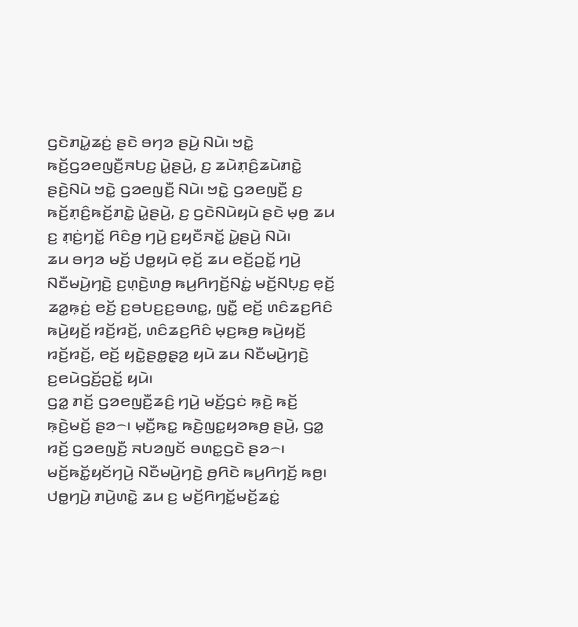ꤞꤢꤧꤊꤣꤧ꤭ꤘꤢꤦ꤬ ꤔꤢꤧ ꤋꤚꤤ ꤔꤣꤧ꤬ ꤡꤣꤧ꤯ ꤠꤢꤧ꤭ ꤒꤢꤩ꤬ꤞꤤꤕꤜꤢꤪ꤬ꤏꤝꤢ꤬ ꤣꤧ꤭ꤔꤣꤧ꤬, ꤢ꤬ ꤘꤣꤧꤊ꤫ꤢꤨ꤬ꤘꤣꤧꤊꤢꤧ꤭ ꤔꤢꤧ꤬ꤡꤣꤧ ꤠꤢꤧ꤭ ꤞꤤꤕꤜꤢꤪ꤬ ꤡꤣꤧ꤯ ꤠꤢꤧ꤭ ꤞꤤꤕꤜꤢꤪ꤬ ꤢ꤬ ꤒꤢꤩ꤬ꤊ꤫ꤢꤨ꤬ꤒꤢꤩ꤬ꤊꤢꤧ꤭ ꤣꤧ꤭ꤔꤣꤧ꤬, ꤢ꤬ ꤞꤢꤧꤡꤣꤧꤟꤣꤧ ꤔꤢꤧ ꤗ꤫ꤥ꤬ ꤘꤣ ꤢ꤬ ꤊ꤫ꤢꤦ꤬ꤚꤢꤩ꤭ ꤖꤢꤨꤥ꤬ ꤚꤣꤧ꤬ ꤢ꤬ꤟꤢꤪꤏꤢꤩ꤭ ꤣꤧ꤭ꤔꤣꤧ꤬ ꤡꤣꤧ꤯
ꤘꤣ ꤋꤚꤤ ꤗꤢꤩ꤬ ꤓꤥ꤭ꤟꤣꤧ ꤕ꤫ꤢꤩ꤬ ꤘꤣ ꤕꤢꤩ꤬ꤑꤢꤩ꤭ ꤚꤣꤧ꤬ ꤡꤢꤪꤗꤣꤧ꤬ꤚꤢꤧ꤬ ꤢ꤬ꤛ꤫ꤢꤧ꤬ꤛꤥ꤬ ꤒꤣ꤬ꤖꤚꤢꤩ꤬ꤡꤢꤦ꤭ ꤗꤢꤩ꤬ꤡꤝ꤫ꤢ꤬ ꤕ꤫ꤢꤩ꤬ ꤘꤤ꤭ꤒ꤫ꤢꤦ꤬ ꤕꤢꤩ꤬ ꤢ꤬ꤋꤝꤢ꤬ꤢ꤬ꤋꤛꤢ꤭, ꤜꤢꤪ꤭ ꤕꤢꤩ꤬ ꤛꤢꤨꤘꤢ꤬ꤖꤢꤨ ꤒꤣꤧ꤬ꤟꤢꤩ꤬ ꤙꤢꤩ꤬ꤙꤢꤩ꤬, ꤛꤢꤨꤘꤢ꤬ꤖꤢꤨ ꤗ꤫ꤢ꤬ꤒꤥ꤬ ꤒꤣꤧ꤬ꤟꤢꤩ꤬ ꤙꤢꤩ꤬ꤙꤢꤩ꤬, ꤕꤢꤩ꤬ ꤟꤢꤧ꤭ꤔꤥ꤭ꤔ꤫ꤤ꤬ ꤟꤣꤧ ꤘꤣ ꤡꤢꤪꤗꤣꤧ꤬ꤚꤢꤧ꤬ ꤢ꤬ꤕꤣꤧꤞꤢꤩ꤬ꤑꤢꤩ꤭ ꤟꤣꤧ꤯
ꤞꤤ꤭ ꤊꤢꤩ꤬ ꤞꤤꤕꤜꤢꤪ꤬ꤘꤢꤨ꤬ ꤚꤣꤧ꤬ ꤗꤢꤩ꤬ꤞꤢꤦ ꤒ꤫ꤢꤧ꤬ ꤒꤢꤩ꤬ ꤒ꤫ꤢꤧ꤬ꤗꤢꤩ꤬ ꤔꤤ꤮꤯ ꤗ꤫ꤢꤪ꤬ꤒꤢ꤭ ꤒꤢꤧ꤬ꤜꤢ꤭ꤟꤤꤒꤥ꤬ ꤔꤣꤧ꤬, ꤞꤤ꤭ ꤙꤢꤩ꤬ ꤞꤤꤕꤜꤢꤪ꤬ ꤏꤝꤤꤜꤢꤩ ꤋꤛꤢ꤭ꤞꤢꤧ ꤔꤤ꤮꤯
ꤗꤢꤩ꤬ꤒꤢꤩ꤭ꤟꤢꤩꤚꤣꤧ꤬ ꤡꤢꤪꤗꤣꤧ꤬ꤚꤢꤧ꤬ ꤥ꤬ꤖꤢꤧ ꤒꤣ꤬ꤖꤚꤢꤩ꤬ ꤒꤥ꤬꤯ ꤓꤥ꤭ꤚꤣꤧ꤬ ꤊꤣꤧ꤬ꤛꤢꤧ꤭ ꤘꤣ ꤢ꤬ ꤗꤢꤩ꤬ꤖꤚꤢꤩ꤭ꤗꤢꤩ꤬ꤘꤢꤦ꤭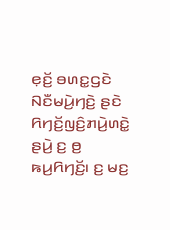ꤕ꤫ꤢꤩ꤬ ꤋꤛꤢ꤭ꤞꤢꤧ ꤡꤢꤪꤗꤣꤧ꤬ꤚꤢꤧ꤬ ꤔꤢꤧ ꤖꤚꤢꤩ꤬ꤜꤢꤨ꤬ꤊꤣꤧ꤬ꤛꤢꤧ꤭ ꤔꤣꤧ꤬ ꤢ꤬ ꤥ꤬ ꤒꤣ꤬ꤖꤚꤢꤩ꤬꤯ ꤢ꤬ ꤗꤢ꤬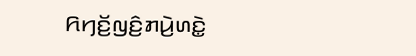ꤖꤚꤢꤩ꤬ꤜꤢꤨ꤬ꤊꤣꤧ꤬ꤛꤢꤧ꤭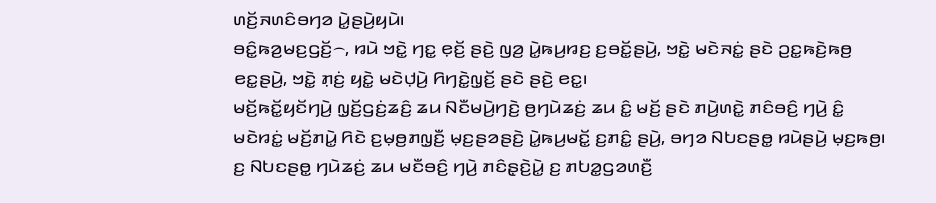ꤛꤢꤩ꤬ꤏꤛꤢꤨꤋꤚꤤ ꤣꤧ꤭ꤔꤣꤧ꤬ꤟꤣꤧ꤯
ꤋꤢꤨ꤭ꤒꤤ꤬ꤗꤢ꤬ꤞꤢꤩ꤬꤮, ꤙꤣꤧ ꤠꤢꤧ꤭ ꤚꤢ꤭ ꤕ꤫ꤢꤩ꤬ ꤔꤢꤧ꤬ ꤜꤤ꤬ ꤣꤧ꤭ꤒꤣ꤬ꤙꤢ꤬ ꤢ꤬ꤋꤢꤩ꤭ꤔꤣꤧ꤬, ꤠꤢꤧ꤭ ꤗꤢꤧꤏꤢꤦ꤭ ꤔꤢꤧ ꤑꤢ꤭ꤒꤢꤧ꤬ꤒꤥ꤬ ꤕꤢ꤭ꤔꤣꤧ꤬, ꤠꤢꤧ꤭ ꤊ꤫ꤢꤦ꤬ ꤟꤢꤧ꤭ ꤗꤢꤧꤓ꤫ꤣꤧ꤬ ꤖꤚꤢꤧ꤭ꤜ꤫ꤢꤩ꤬ ꤔꤢꤧ ꤔꤢꤧ꤬ ꤕꤢ꤭꤯
ꤗꤢꤩ꤬ꤒꤢꤩ꤭ꤟꤢꤩꤚꤣꤧ꤬ ꤜ꤫ꤢꤩ꤬ꤞꤢꤦ꤬ꤘꤢꤨ꤬ ꤘꤣ ꤡꤢꤪꤗꤣꤧ꤬ꤚꤢꤧ꤬ ꤥ꤬ꤚꤣꤧꤘꤢꤦ꤬ ꤘꤣ ꤢꤨ꤭ ꤗꤢꤩ꤬ ꤔꤢꤧ ꤊꤣꤧ꤬ꤛꤢꤧ꤭ ꤊꤢꤨꤋꤢꤨ꤬ ꤚꤣꤧ꤬ ꤢꤨ꤭ ꤗꤢꤧꤙꤢꤦ꤭ ꤗꤢꤩ꤬ꤊꤣꤧ꤭ ꤖꤢꤧ ꤢ꤬ꤗ꤫ꤥ꤬ꤊꤜ꤫ꤢꤪ꤬ ꤗ꤫ꤢ꤬ꤔꤤꤔꤢꤧ꤬ ꤣꤧ꤭ꤒꤣ꤬ꤗꤢꤩ꤭ ꤢ꤬ꤊꤢꤨ꤭ ꤔꤣꤧ꤬, ꤋꤚꤤ ꤡꤝꤢꤔꤥ꤭ ꤙꤣꤧꤔꤣꤧ꤬ ꤗ꤫ꤢ꤬ꤒꤥ꤬꤯ ꤢ꤬ ꤡꤝꤢꤔꤥ꤭ ꤚꤣꤧꤘꤢꤦ꤬ ꤘꤣ ꤗꤢꤪꤋꤢꤨ꤬ ꤚꤣꤧ꤬ ꤊꤢꤨꤔ꤫ꤢꤧ꤬ꤣꤧ꤭ ꤢ꤬ ꤊꤝꤤ꤭ꤞꤤꤛꤢꤪ꤬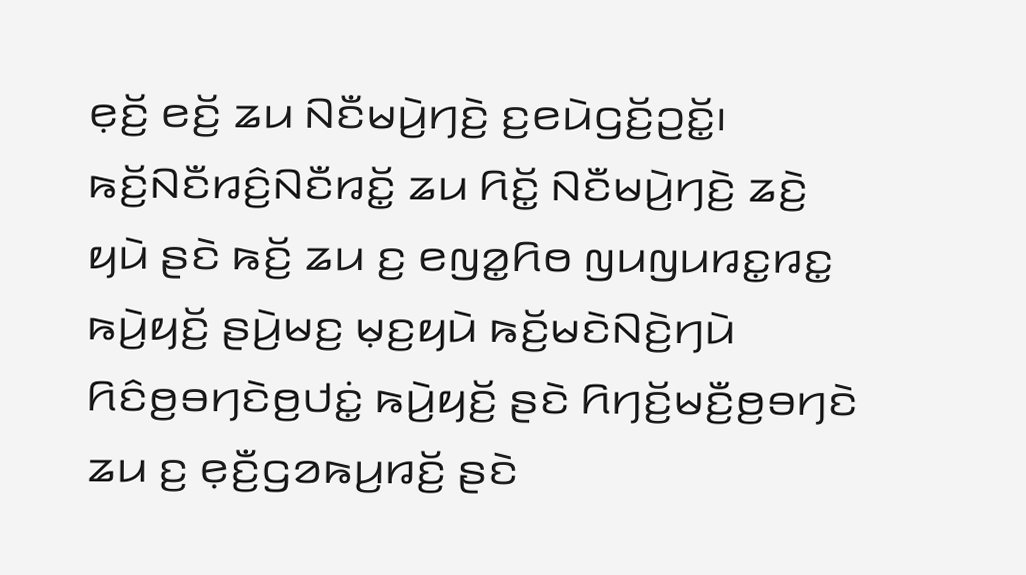ꤕ꤫ꤢꤩ꤬ ꤕꤢꤩ꤬ ꤘꤣ ꤡꤢꤪꤗꤣꤧ꤬ꤚꤢꤧ꤬ ꤢ꤬ꤕꤣꤧꤞꤢꤩ꤬ꤑꤢꤩ꤭꤯
ꤒꤢꤩ꤬ꤡꤢꤪꤙꤢꤨ꤬ꤡꤢꤪꤙꤢꤩ꤭ ꤘꤣ ꤖꤢꤩ꤭ ꤡꤢꤪꤗꤣꤧ꤬ꤚꤢꤧ꤬ ꤘꤢꤧ꤬ ꤟꤣꤧ ꤔꤢꤧ ꤒꤢꤩ꤬ ꤘꤣ ꤢ꤬ ꤕꤜꤤ꤭ꤖꤥ ꤜꤣꤜꤣꤙꤢ꤭ꤙꤢ꤭ ꤒꤣꤧ꤬ꤟꤢꤩ꤬ ꤔꤣꤧ꤬ꤗꤢ꤬ ꤗ꤫ꤢ꤬ꤟꤣꤧ ꤒꤢꤩ꤬ꤗꤢꤧꤡꤢꤧ꤬ꤚꤣꤧ ꤖꤢꤨꤥ꤬ꤋꤚꤢꤧꤥ꤬ꤓꤢꤦ꤭ ꤒꤣꤧ꤬ꤟꤢꤩ꤬ ꤔꤢꤧ ꤖꤚꤢꤩ꤬ꤗꤢꤪ꤬ꤥ꤬ꤋꤚꤢꤧ ꤘꤣ ꤢ꤬ ꤕ꤫ꤢꤪ꤬ꤞꤤꤒꤣ꤬ꤙꤢꤩ꤬ ꤔꤢꤧ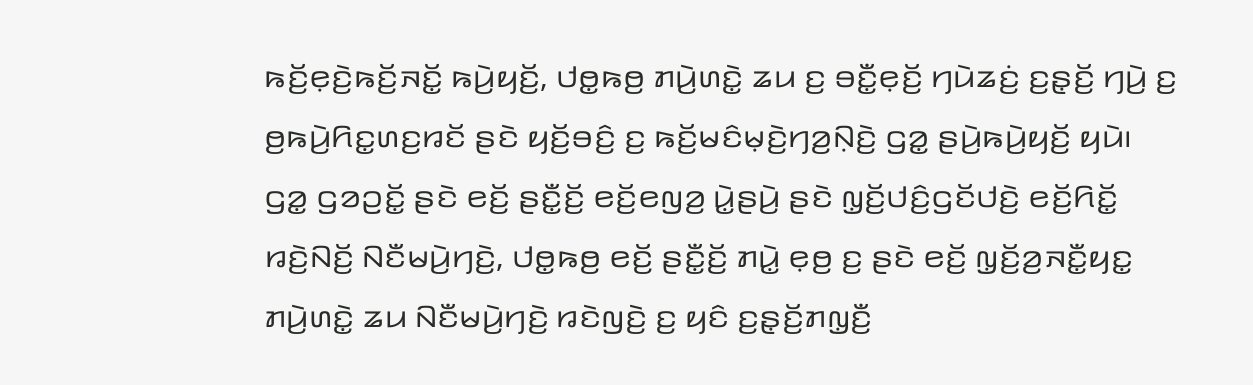ꤒꤢꤩ꤬ꤕ꤫ꤢꤧ꤬ꤒꤢꤩ꤬ꤏꤢꤩ꤭ ꤒꤣꤧ꤬ꤟꤢꤩ꤬, ꤓꤥ꤭ꤒꤥ꤬ ꤊꤣꤧ꤬ꤛꤢꤧ꤭ ꤘꤣ ꤢ꤬ ꤋꤢꤪ꤭ꤕ꤫ꤢꤩ꤬ ꤚꤣꤧꤘꤢꤦ꤬ ꤢ꤬ꤔ꤫ꤢꤩ꤬ ꤚꤣꤧ꤬ ꤢ꤬ ꤥ꤬ꤒꤣꤧ꤬ꤖꤢ꤭ꤛꤢ꤬ꤙꤢꤩ ꤔꤢꤧ ꤟꤢꤩ꤬ꤋꤢꤨ꤬ ꤢ꤬ ꤒꤢꤩ꤬ꤗꤢꤨꤗ꤫ꤢꤧ꤬ꤚꤤ꤬ꤡ꤫ꤢꤧ꤬ ꤞꤤ꤭ ꤔꤣꤧ꤬ꤒꤣꤧ꤬ꤟꤢꤩ꤬ ꤟꤣꤧ꤯
ꤞꤤ꤭ ꤞꤤꤑꤢꤩ꤭ ꤔꤢꤧ ꤕꤢꤩ꤬ ꤔꤢꤪ꤭ꤢꤩ꤬ ꤕꤢꤩ꤬ꤕꤜꤤ꤬ ꤣꤧ꤭ꤔꤣꤧ꤬ ꤔꤢꤧ ꤜ꤫ꤢꤩ꤬ꤓꤢꤨ꤬ꤞꤢꤩꤓꤢꤧ꤬ ꤕꤢꤩ꤬ꤖꤢꤩ꤭ ꤙꤢꤧ꤬ꤡꤢꤩ꤬ ꤡꤢꤪꤗꤣꤧ꤬ꤚꤢꤧ꤬, ꤓꤥ꤭ꤒꤥ꤬ ꤕꤢꤩ꤬ ꤔꤢꤪ꤭ꤢꤩ꤬ ꤊꤣꤧ꤭ ꤕ꤫ꤥ꤬ ꤢ꤬ ꤔꤢꤧ ꤕꤢꤩ꤬ ꤜ꤫ꤢꤩ꤬ꤤ꤬ꤏꤢꤪ꤭ꤟꤢ꤭ ꤊꤣꤧ꤬ꤛꤢꤧ꤭ ꤘꤣ ꤡꤢꤪꤗꤣꤧ꤬ꤚꤢꤧ꤬ ꤙꤢꤧꤜꤢꤧ꤬ ꤢ꤬ ꤟꤢꤨ ꤢ꤬ꤔ꤫ꤢꤩ꤬ꤊꤜ꤫ꤢꤪ꤬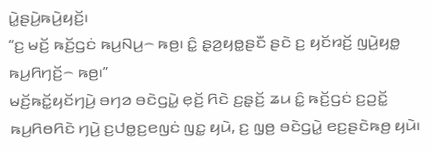ꤣꤧ꤭ꤔꤣꤧ꤬ꤒꤣꤧ꤬ꤟꤢꤩ꤬꤯
“ꤢ꤬ ꤗꤢꤩ꤬ ꤒꤢꤩ꤬ꤞꤢꤦ ꤒꤣ꤬ꤡꤣ꤬꤮ ꤒꤥ꤬꤯ ꤢꤨ꤭ ꤔ꤫ꤤ꤬ꤟꤥ꤭ꤔꤢꤪ ꤔꤢꤧ ꤢ꤬ ꤟꤢꤩꤙꤢꤩ꤬ ꤜꤣꤧ꤬ꤟꤥ꤭ ꤒꤣ꤬ꤖꤚꤢꤩ꤬꤮ ꤒꤥ꤬꤯”
ꤗꤢꤩ꤬ꤒꤢꤩ꤭ꤟꤢꤩꤚꤣꤧ꤬ ꤋꤚꤤ ꤋꤢꤧꤞꤣꤧ꤭ ꤕ꤫ꤢꤩ꤬ ꤖꤢꤧ ꤢ꤬ꤔ꤫ꤢꤩ꤬ ꤘꤣ ꤢꤨ꤭ ꤒꤢꤩ꤬ꤞꤢꤦ ꤢ꤬ꤑꤢꤩ꤭ ꤒꤣ꤬ꤖꤥꤖꤢꤧ ꤚꤣꤧ꤬ ꤢ꤬ꤓꤥ꤭ꤢ꤬ꤕꤜꤢꤦ ꤜꤢ꤭ ꤟꤣꤧ, ꤢ꤬ ꤜ꤫ꤥ꤬ ꤋꤢꤧꤞꤣꤧ꤭ ꤕꤢ꤬ꤔꤢꤧꤒꤥ꤬ ꤟꤣꤧ꤯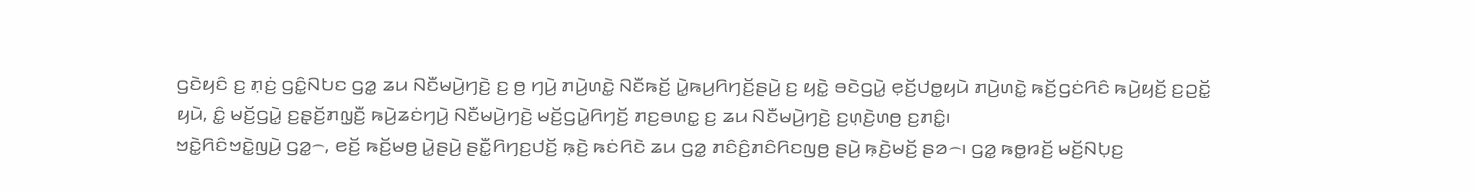ꤞꤢꤧꤟꤢꤨ ꤢ꤬ ꤊ꤫ꤢꤦ꤬ ꤞꤢꤨ꤭ꤡꤝꤢ ꤞꤤ꤭ ꤘꤣ ꤡꤢꤪꤗꤣꤧ꤬ꤚꤢꤧ꤬ ꤢ꤬ ꤥ꤬ ꤚꤣꤧ꤬ ꤊꤣꤧ꤬ꤛꤢꤧ꤭ ꤡꤢꤪꤒꤢꤩ꤬ ꤣꤧ꤭ꤒꤣ꤬ꤖꤚꤢꤩ꤬ꤔꤣꤧ꤬ ꤢ꤬ ꤟꤢꤧ꤭ ꤋꤢꤧꤞꤣꤧ꤭ ꤕ꤫ꤢꤩ꤬ꤓꤥ꤭ꤟꤣꤧ ꤊꤣꤧ꤬ꤛꤢꤧ꤭ ꤒꤢꤩ꤬ꤞꤢꤦꤖꤢꤨ ꤒꤣꤧ꤬ꤟꤢꤩ꤬ ꤢ꤬ꤑꤢꤩ꤭ ꤟꤣꤧ, ꤢꤨ꤭ ꤗꤢꤩ꤬ꤞꤣꤧ꤭ ꤢ꤬ꤔ꤫ꤢꤩ꤬ꤊꤜ꤫ꤢꤪ꤬ ꤒꤣꤧ꤬ꤘꤢꤦꤚꤣꤧ꤬ ꤡꤢꤪꤗꤣꤧ꤬ꤚꤢꤧ꤬ ꤗꤢꤩ꤬ꤞꤣꤧ꤭ꤖꤚꤢꤩ꤬ ꤊꤢ꤬ꤋꤛꤢ꤭ ꤢ꤬ ꤘꤣ ꤡꤢꤪꤗꤣꤧ꤬ꤚꤢꤧ꤬ ꤢ꤬ꤛ꤫ꤢꤧ꤬ꤛꤥ꤬ ꤢ꤬ꤊꤢꤨ꤭꤯
ꤠꤢꤧ꤭ꤖꤢꤨꤠꤢꤧ꤭ꤜꤣꤧ꤬ ꤞꤤ꤭꤮, ꤕꤢꤩ꤬ ꤒꤢꤩ꤬ꤗꤥ꤬ ꤣꤧ꤭ꤔꤣꤧ꤬ ꤔꤢꤪ꤭ꤖꤚꤢ꤬ꤓꤢꤩ꤬ ꤒ꤫ꤢꤧ꤬ ꤒꤢꤦꤖꤢꤧ ꤘꤣ ꤞꤤ꤭ ꤊꤢꤨꤢꤨ꤬ꤊꤢꤨꤖꤢꤜꤥ꤬ ꤔꤣꤧ꤬ ꤒ꤫ꤢꤧ꤬ꤗꤢꤩ꤬ ꤔꤤ꤮꤯ ꤞꤤ꤭ ꤒꤥ꤭ꤙꤢꤩ꤬ ꤗꤢꤩ꤬ꤡꤝ꤫ꤢ꤬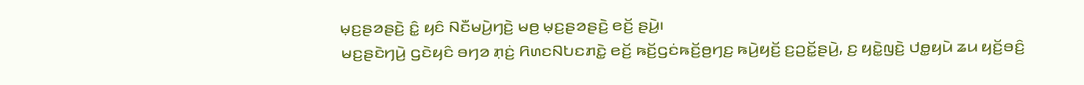ꤗ꤫ꤢ꤬ꤔꤤꤔꤢꤧ꤬ ꤢꤨ꤭ ꤟꤢꤨ ꤡꤢꤪꤗꤣꤧ꤬ꤚꤢꤧ꤬ ꤗꤥ꤬ ꤗ꤫ꤢ꤬ꤔꤤꤔꤢꤧ꤬ ꤕꤢꤩ꤬ ꤔꤣꤧ꤬꤯
ꤗꤢ꤬ꤔꤢꤧꤚꤣꤧ꤬ ꤞꤢꤧꤟꤢꤨ ꤋꤚꤤ ꤊ꤫ꤢꤦ꤬ ꤖꤛꤢꤡꤝꤢꤊꤢꤧ꤭ ꤕꤢꤩ꤬ ꤒꤢꤩ꤬ꤞꤢꤦꤒꤢꤩ꤬ꤥ꤬ꤚꤢ꤬ ꤒꤣꤧ꤬ꤟꤢꤩ꤬ ꤢ꤬ꤑꤢꤩ꤭ꤔꤣꤧ꤬, ꤢ꤬ ꤟꤢꤧ꤭ꤜꤢꤧ꤬ ꤓꤥ꤭ꤟꤣꤧ ꤘꤣ ꤟꤢꤩ꤬ꤋꤢꤨ꤬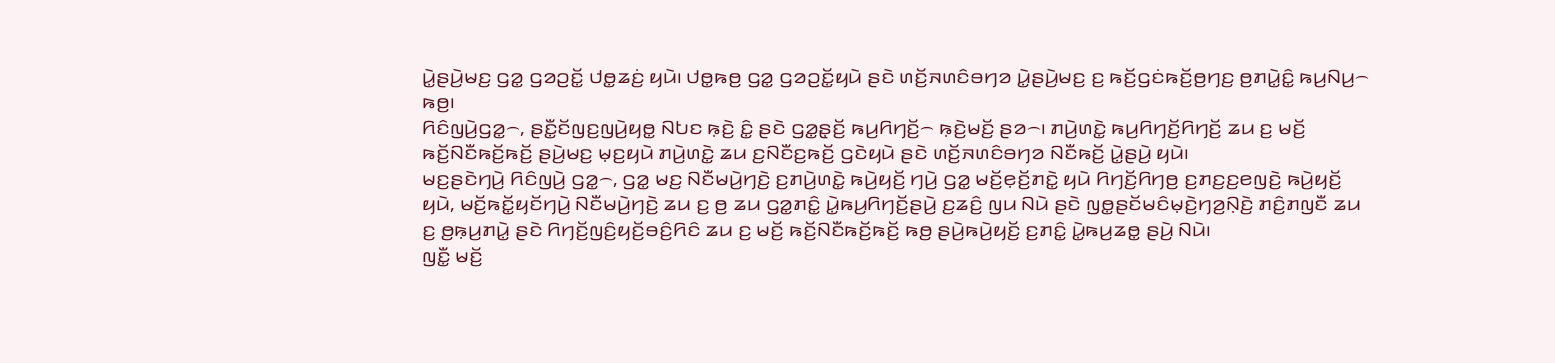ꤣꤧ꤭ꤔꤣꤧ꤬ꤗꤢ꤬ ꤞꤤ꤭ ꤞꤤꤑꤢꤩ꤭ ꤓꤥ꤭ꤘꤢꤦ꤬ ꤟꤣꤧ꤯ ꤓꤥ꤭ꤒꤥ꤬ ꤞꤤ꤭ ꤞꤤꤑꤢꤩ꤭ꤟꤣꤧ ꤔꤢꤧ ꤛꤢꤩ꤬ꤏꤛꤢꤨꤋꤚꤤ ꤣꤧ꤭ꤔꤣꤧ꤬ꤗꤢ꤬ ꤢ꤬ ꤒꤢꤩ꤬ꤞꤢꤦꤒꤢꤩ꤬ꤥ꤬ꤚꤢ꤬ ꤥ꤬ꤊꤣꤧ꤭ꤢꤨ꤭ ꤒꤣ꤬ꤡꤣ꤬꤮ ꤒꤥ꤬꤯
ꤖꤢꤨꤜꤣꤧ꤬ꤞꤤ꤭꤮, ꤔꤢꤪ꤭ꤢꤩꤜꤢ꤬ꤜꤣꤧ꤬ꤟꤥ꤭ ꤡꤝꤢ ꤒ꤫ꤢꤧ꤬ ꤢꤨ꤭ ꤔꤢꤧ ꤞꤤ꤭ꤔ꤫ꤢꤩ꤬ ꤒꤣ꤬ꤖꤚꤢꤩ꤬꤮ ꤒ꤫ꤢꤧ꤬ꤗꤢꤩ꤬ ꤔꤤ꤮꤯ ꤊꤣꤧ꤬ꤛꤢꤧ꤭ ꤒꤣ꤬ꤖꤚꤢꤩ꤬ꤖꤚꤢꤩ꤬ ꤘꤣ ꤢ꤬ ꤗꤢꤩ꤬ ꤒꤢꤩ꤬ꤡꤢꤪꤒꤢꤩ꤬ꤒꤢꤩ꤬ ꤔꤣꤧ꤬ꤗꤢ꤬ ꤗ꤫ꤢ꤬ꤟꤣꤧ ꤊꤣꤧ꤬ꤛꤢꤧ꤭ ꤘꤣ ꤢ꤬ꤡꤢꤪꤢ꤬ꤒꤢꤩ꤬ ꤞꤢꤧꤟꤣꤧ ꤔꤢꤧ ꤛꤢꤩ꤬ꤏꤛꤢꤨꤋꤚꤤ ꤡꤢꤪꤒꤢꤩ꤬ ꤣꤧ꤭ꤔꤣꤧ꤬ ꤟꤣꤧ꤯
ꤗꤢ꤬ꤔꤢꤧꤚꤣꤧ꤬ ꤖꤢꤨꤜꤣꤧ꤬ ꤞꤤ꤭꤮, ꤞꤤ꤭ ꤗꤢ꤬ ꤡꤢꤪꤗꤣꤧ꤬ꤚꤢꤧ꤬ ꤢ꤬ꤊꤣꤧ꤬ꤛꤢꤧ꤭ ꤒꤣꤧ꤬ꤟꤢꤩ꤬ ꤚꤣꤧ꤬ ꤞꤤ꤭ ꤗꤢꤩ꤬ꤕ꤫ꤢꤩ꤬ꤊꤢꤧ꤭ ꤟꤣꤧ ꤖꤚꤢꤩ꤬ꤖꤚꤥ꤬ ꤢ꤬ꤊꤢ꤬ꤢ꤬ꤕꤜꤢꤧ꤬ ꤒꤣꤧ꤬ꤟꤢꤩ꤬ ꤟꤣꤧ, ꤗꤢꤩ꤬ꤒꤢꤩ꤭ꤟꤢꤩꤚꤣꤧ꤬ ꤡꤢꤪꤗꤣꤧ꤬ꤚꤢꤧ꤬ ꤘꤣ ꤢ꤬ ꤥ꤬ ꤘꤣ ꤞꤤ꤭ꤊꤢꤨ꤭ ꤣꤧ꤭ꤒꤣ꤬ꤖꤚꤢꤩ꤬ꤔꤣꤧ꤬ ꤢ꤬ꤘꤢꤨ꤬ ꤜꤣ ꤡꤣꤧ ꤔꤢꤧ ꤜꤥ꤭ꤔꤢꤩꤗꤢꤨꤗ꤫ꤢꤧ꤬ꤚꤤ꤬ꤡ꤫ꤢꤧ꤬ ꤊꤢꤨ꤬ꤊꤜꤢꤪ ꤘꤣ ꤢ꤬ ꤥ꤬ꤒ꤫ꤣ꤬ꤊꤣꤧ꤭ ꤔꤢꤧ ꤖꤚꤢꤩ꤬ꤜꤢꤨ꤬ꤟꤢꤩ꤬ꤋꤢꤨ꤬ꤖꤢꤨ ꤘꤣ ꤢ꤬ ꤗꤢꤩ꤬ ꤒꤢꤩ꤬ꤡꤢꤪꤒꤢꤩ꤬ꤒꤢꤩ꤬ ꤒꤥ꤬ ꤔꤣꤧ꤬ꤒꤣꤧ꤬ꤟꤢꤩ꤬ ꤢ꤬ꤊꤢꤨ꤭ ꤣꤧ꤭ꤒꤣ꤬ꤘꤥ꤭ ꤔꤣꤧ꤬ ꤡꤣꤧ꤯
ꤜꤢꤪ꤭ ꤗꤢꤩ꤬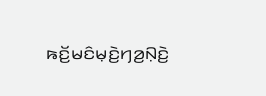ꤒꤢꤩ꤬ꤗꤢꤨꤗ꤫ꤢꤧ꤬ꤚꤤ꤬ꤡ꤫ꤢꤧ꤬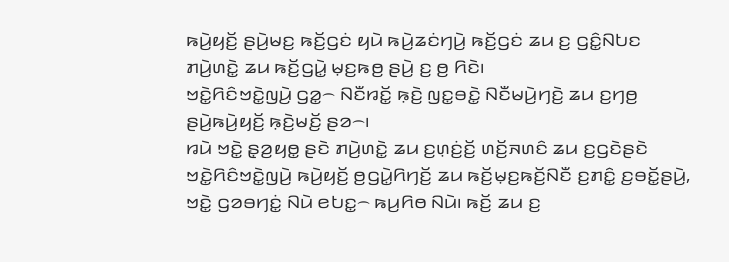ꤒꤣꤧ꤬ꤟꤢꤩ꤬ ꤔꤣꤧ꤬ꤗꤢ꤬ ꤒꤢꤩ꤬ꤞꤢꤦ ꤟꤣꤧ ꤒꤣꤧ꤬ꤘꤢꤦꤚꤣꤧ꤬ ꤒꤢꤩ꤬ꤞꤢꤦ ꤘꤣ ꤢ꤬ ꤞꤢꤨ꤭ꤡꤝꤢ ꤊꤣꤧ꤬ꤛꤢꤧ꤭ ꤘꤣ ꤒꤢꤩ꤬ꤞꤣꤧ꤭ ꤗ꤫ꤢ꤬ꤒꤥ꤬ ꤔꤣꤧ꤬ ꤢ꤬ ꤥ꤬ ꤖꤢꤧ꤯
ꤠꤢꤧ꤭ꤖꤢꤨꤠꤢꤧ꤭ꤜꤣꤧ꤬ ꤞꤤ꤭꤮ ꤡꤢꤪꤙꤢꤩ꤭ ꤒ꤫ꤢꤧ꤬ ꤜꤢ꤭ꤋꤢꤧ꤭ ꤡꤢꤪꤗꤣꤧ꤬ꤚꤢꤧ꤬ ꤘꤣ ꤢ꤬ꤚꤥ꤬ ꤔꤣꤧ꤬ꤒꤣꤧ꤬ꤟꤢꤩ꤬ ꤒ꤫ꤢꤧ꤬ꤗꤢꤩ꤬ ꤔꤤ꤮꤯
ꤙꤣꤧ ꤠꤢꤧ꤭ ꤔ꤫ꤤ꤬ꤟꤥ꤭ ꤔꤢꤧ ꤊꤣꤧ꤬ꤛꤢꤧ꤭ ꤘꤣ ꤢ꤬ꤛ꤫ꤢꤦ꤬ꤢꤩ꤬ ꤛꤢꤩ꤬ꤏꤛꤢꤨ ꤘꤣ ꤢ꤬ꤞꤢꤧꤔꤢꤧ ꤠꤢꤧ꤭ꤖꤢꤨꤠꤢꤧ꤭ꤜꤣꤧ꤬ ꤒꤣꤧ꤬ꤟꤢꤩ꤬ ꤥ꤬ꤞꤣꤧ꤭ꤖꤚꤢꤩ꤬ ꤘꤣ ꤒꤢꤩ꤬ꤗ꤫ꤢ꤬ꤒꤢꤩ꤬ꤡꤢꤪ ꤢ꤬ꤊꤢꤨ꤭ ꤢ꤬ꤋꤢꤩ꤭ꤔꤣꤧ꤬, ꤠꤢꤧ꤭ ꤞꤤꤋꤚꤢꤦ꤭ ꤡꤣꤧ ꤕꤝꤢ꤭꤮ ꤒꤣ꤬ꤖꤥ ꤡꤣꤧ꤯ ꤒꤢꤩ꤬ ꤘꤣ ꤢ꤬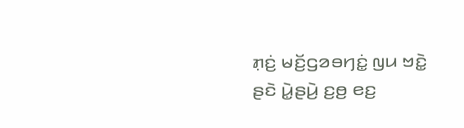ꤊ꤫ꤢꤦ꤬ ꤗꤢꤩ꤬ꤞꤤꤋꤚꤢꤦ꤭ ꤜꤣ ꤠꤢꤧ꤭ ꤔꤢꤧ ꤣꤧ꤭ꤔꤣꤧ꤬ ꤢ꤬ꤥ꤬ ꤕꤢ꤬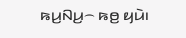ꤒꤣ꤬ꤡꤣ꤬꤮ ꤒꤥ꤬ ꤟꤣꤧ꤯